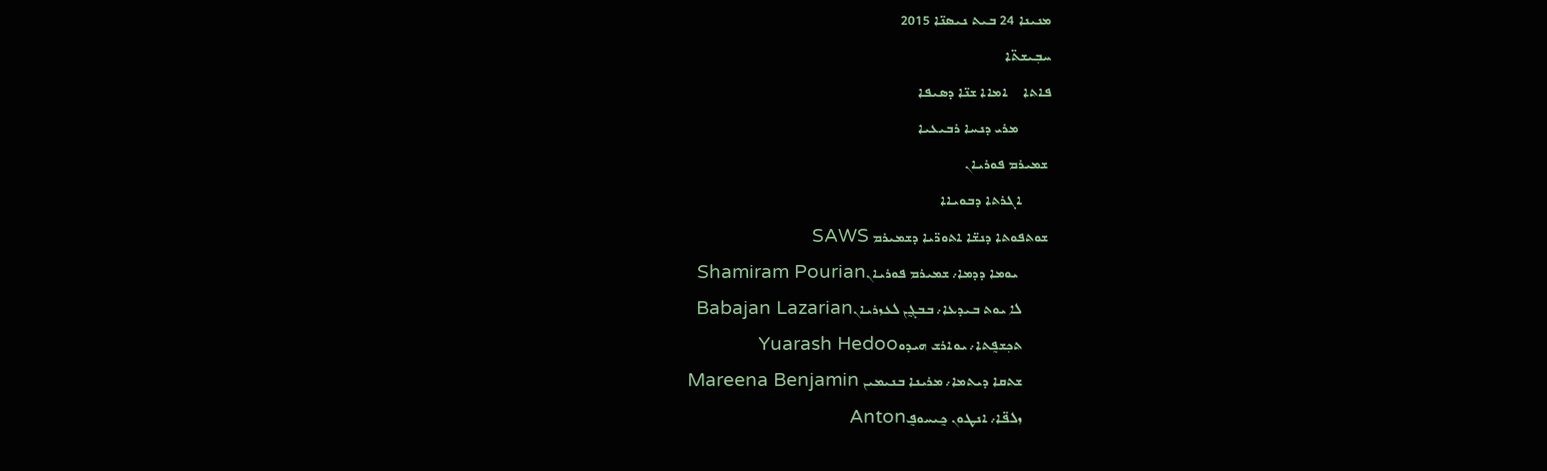ܡܢܝܢܐ 24 ܒܝܬ ܢܝܣܢ̈ܐ 2015
ܚܒܼܝܫܬ̈ܐ
ܦܐܬܐ    ܐܡܐܐ ܫܢ̈ܐ ܕܣܝܦܐ
         ܡܪܝ ܕܢܚܐ ܪܒܝܥܝܐ
 ܫܡܝܪܡ ܦܘܪܝܐܢ
        ܐܓܪܬܐ ܕܒܘܝܐܐ
 ܫܘܬܦܘܬܐ ܕܢܫ̈ܐ ܐܬܘܖ̈ܝܐ ܕܫܡܝܪܡ SAWS
         ܝܘܡܐ ܕܕܡܐ܇ ܫܡܝܪܡ ܦܘܪܝܐܢShamiram Pourian
        ܠܐ ܝܘܬ ܒܝܕܥܐ܇ ܒܒܓ̰ܢ ܠܥܙܪܝܐܢBabajan Lazarian
        ܬܟܼܫܦ̰ܬܐ܇ ܝܘܐܪܫ ܗܝܕܘYuarash Hedoo
        ܫܬܩܐ ܕܝܬܡܐ܇ ܡܪܝܢܐ ܒܢܝܡܝܢ Mareena Benjamin
        ܙܠܦ̈ܐ܇ ܐܢܛܘܢ ܟ̰ܝܚܘܦ̰Anton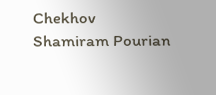Chekhov
Shamiram Pourian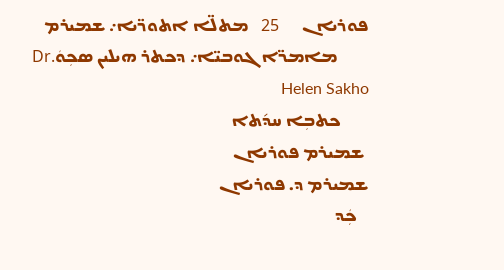ܦܘܪܝܐܢ      25   ܡܬܠ̈ܐ ܐܬܘܖ̈ܝܐ܇ ܫܡܝܪܡ
        ܡܐܡܖ̈ܐ ܓܘܒܝ̈ܐ܇ ܕܟܬܪ ܗܝܠܝܢ ܣܟܼܘܿDr. Helen Sakho
       ܟܬܒܼܐ ܚܕ݇ܬܐ
 ܫܡܝܪܡ ܦܘܪܝܐܢ
ܫܡܝܪܡ ܕ. ܦܘܪܝܐܢ
   ܟܲܕ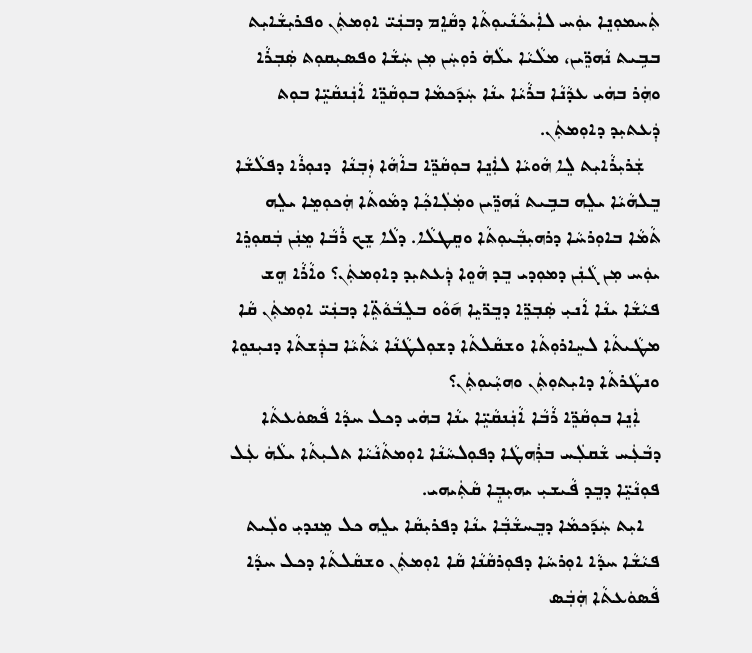ܬܲܚܡܘܼܢܸܐ ܝܘܲܚ ܠܐܲܝܟܵܢܵܝܘܼܬܵܐ ܕܩܵܐܸܡ ܕܒܢܲܝ̈ ܐܘܼܡܬܲܢ ܘܦܪܝܼܫܵܐܝܼܬ ܒܒܹܝܬ ܢܵܗܖܸ̈ܝܢ، ܡܠܵܝܵܐ ܝܠܵܗܿ ܪܘܼܚܲܢ ܡܼܢ ܚܲܫܵܐ ܘܦܣܝܼܩܘܼܬ ܣܲܒܼܪܵܐ ܘܗܲܪ ܒܗܿܝ ܥܕܵܢܵܐ ܒܪܵܝܵܐ ܝܢܵܐ ܚܲܕ݇ܟܡܵܐ ܒܘܼܩܵܖܸ̈ܐ ܐܵܢܲܢܩܵܝܸ̈ܐ ܒܘܼܬ ܕܲܥܬܝܼܕ ܕܐܘܼܡܬܲܢ.
   ܫܲܪܝܼܪܵܐܝܼܬ ܠܸܐ ܗܵܘܝܵܐ ܠܐܲܢܸܐ ܒܘܼܩܵܖܸ̈ܐ ܒܐܵܗܵܐ ܙܲܒܼܢܵܐ  ܕܢܘܼܪܵܐ ܕܦܠܵܫܵܐ ܒܸܠܗܵܝܵܐ ܝܠܸܗ ܒܒܹܝܬ ܢܵܗܖܸ̈ܝܢ ܘܡܲܠܲܐܟܼܵܐ ܕܡܵܘܬܵܐ ܗܲܟܘܼܡܸܐ ܝܠܸܗ ܬܵܡܵܐ ܒܐܘܼܪܚܵܐ ܕܪܗܝܼܒܼܵܝܘܼܬܵܐ ܘܩܸܛܠܵܐ. ܕܠܵܐ ܫܸܟ ܪܵܒܵܐ ܡܸܢܲܢ ܒܲܩܘܼܪܸܐ ܝܘܲܚ ܡܼܢ ܓܵܢܲܢ ܕܡܘܼܕܝ ܒܸܕ ܗܵܘܸܐ ܕܲܥܬܝܼܕ ܕܐܘܼܡܬܲܢ؟ ܘܐܵܪܵܐ ܗܸܫ ܦܝܵܫܵܐ ܝܢܵܐ ܐܵܢܝܼ ܣܲܒܼܖܸ̈ܐ ܕܒܸܖ̈ܝܸܐ ܗ݇ܘܵܘ ܒܠܸܒܵܘܵܬܸ̈ܐ ܕܒܢܲܝ̈ ܐܘܼܡܬܲܢ ܩܵܐ ܡܛܵܝܬܵܐ ܠܚܸܐܪܘܼܬܵܐ ܘܫܩܵܠܬܵܐ ܕܫܘܼܠܛܵܢܵܐ ܝܵܬܵܝܵܐ ܒܕܲܫܬܵܐ ܕܢܝܼܢܘܸܐ ܘܢܛܵܪܬܵܐ ܕܐܝܼܬܘܼܬܲܢ ܘܗܝܼܵܝܘܼܬܲܢ؟
    ܐܲܢܸܐ ܒܘܼܩܵܖܸ̈ܐ ܪܵܒܵܐ ܐܵܢܲܢܩܵܝܸ̈ܐ ܝܢܵܐ ܒܗܿܝ ܕܟܠ ܚܕܵܐ ܦܵܣܘܿܥܬܵܐ ܕܒܵܥܲܚ ܫܵܩܠܲܚ ܒܪܲܗܛܵܐ ܕܦܘܼܠܚܵܢܵܐ ܐܘܼܡܬܵܢܵܝܵܐ ܬܠܝܼܬܵܐ ܝܠܵܗܿ ܥܲܠ ܦܘܼܢܵܝܸ̈ܐ ܕܒܸܕ ܦܵܝܫܝܼ ܝܗܝܼܒܼܸܐ ܩܵܬܲܝܗܝ.
   ܐܝܼܬ ܚܲܕ݇ܟܡܵܐ ܕܒܸܚܫܵܒܼܵܐ ܝܢܵܐ ܕܦܪܝܼܩܵܐ ܝܠܸܗ ܟܠ ܡܸܢܕܝܼ ܘܠܲܝܬ ܦܝܵܫܵܐ ܚܕܵܐ ܐܘܼܪܚܵܐ ܕܦܘܼܪܩܵܢܵܐ ܩܵܐ ܐܘܼܡܬܲܢ ܘܫܩܵܠܬܵܐ ܕܟܠ ܚܕܵܐ ܦܵܣܘܿܥܬܵܐ ܗܲܒܲܣ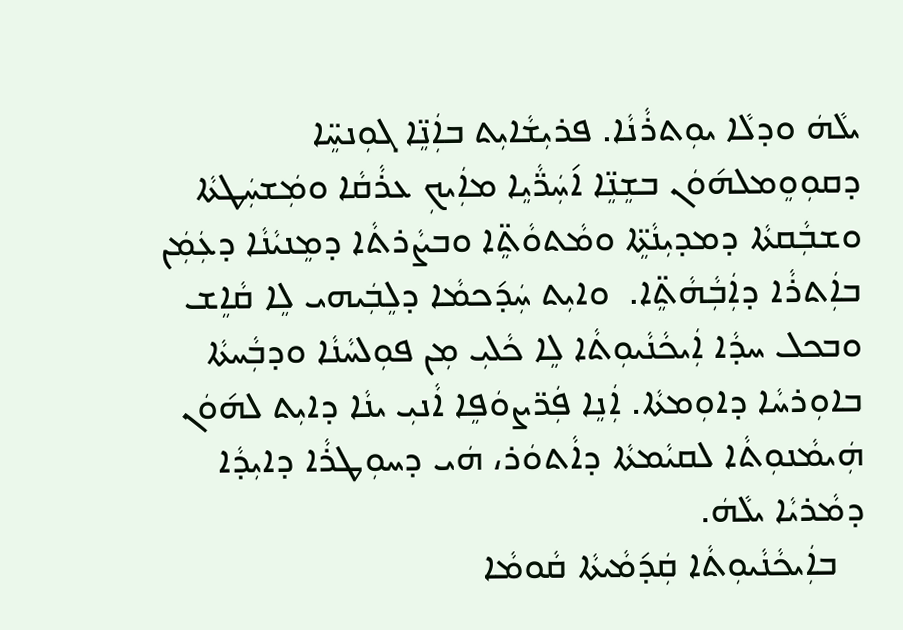ܝܠܵܗܿ ܘܕܠܵܐ ܝܘܼܬܪܵܢܵܐ. ܦܪܝܼܫܵܐܝܼܬ ܒܐܲܢܸ̈ܐ ܓܘܼܢܚܸ̈ܐ ܕܩܘܼܘܸܡܠܗ݇ܘܿܢ ܒܫܸܢܸ̈ܐ ܐ݇ܚܲܖ̈ܵܝܸܐ ܡܐܲܝܟܼ ܥܪܵܩܵܐ ܘܡܲܫܚܲܛܬܵܐ ܘܫܒܼܵܩܬܵܐ ܕܡܕܝܼܢܵܬܸ̈ܐ ܘܡܵܬܘܵܬܸ̈ܐ ܘܒܨܵܪܬܵܐ ܕܡܸܢܝܵܢܵܐ ܕܥܲܡܲܢ ܒܐܲܬܪܵܐ ܕܐܲܒܼܵܗܵܬܸ̈ܐ.  ܘܐܝܼܬ ܚܲܕ݇ܟܡܵܐ ܕܠܸܒܲܝܗܝ ܠܸܐ ܩܵܐܸܫ ܘܒܟܠ ܚܕܵܐ ܐܲܝܟܵܢܵܝܘܼܬܵܐ ܠܸܐ ܟܵܠܝܼ ܡܼܢ ܦܘܼܠܚܵܢܵܐ ܘܕܒܼܵܚܬܵܐ ܒܐܘܼܪܚܵܐ ܕܐܘܼܡܬܵܐ. ܐܲܢܸܐ ܦܲܖ̈ܨܘܿܦܸܐ ܐܵܢܝܼ ܝܢܵܐ ܕܐܝܼܬ ܠܗ݇ܘܿܢ ܗܲܝܡܵܢܘܼܬܵܐ ܠܩܝܵܡܬܵܐ ܕܐܵܬܘܿܪ، ܗܿܝ ܕܚܘܼܛܪܵܐ ܕܐܝܼܕܵܐ ܕܡܵܪܝܵܐ ܝܠܵܗܿ.
   ܒܐܲܝܟܵܢܵܝܘܼܬܵܐ ܩܲܕ݇ܡܵܝܬܵܐ ܩܵܘܡܵܐ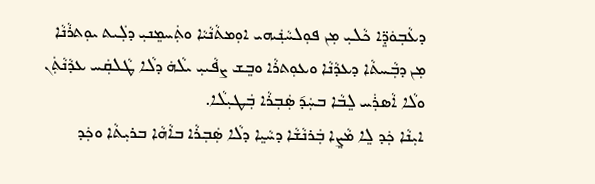ܕܥܵܒܼܘܿܕܸ̈ܐ ܟܵܠܝܼ ܡܼܢ ܦܘܼܠܚܵܢܲܝܗܝ ܐܘܼܡܬܵܢܵܝܵܐ ܘܬܲܚܡܸܢܝܼ ܕܠܲܝܬ ܝܘܼܬܪܵܢܵܐ ܡܼܢ ܕܒܼܵܚܬܵܐ ܕܥܕܵܢܵܐ ܘܥܘܼܬܪܵܐ ܘܒܸܫ ܨܦܵܝܝܼ ܝܠܵܗܿ ܕܠܵܐ ܛܵܠܩܲܚ ܥܕܵܢܵܬܲܢ ܘܠܵܐ ܐܵܣܪܲܚ ܠܸܒܵܐ ܒܚܲܕ݇ ܣܲܒܼܪܵܐ ܒܲܛܝܼܠܵܐ.                                                                      ܐܝܼܢܵܐ ܟܲܕ ܠܸܐ ܡܵܨܸܐ ܒܲܪܢܵܫܵܐ ܕܚܵܝܸܐ ܕܠܵܐ ܣܲܒܼܪܵܐ ܒܐܵܗܵܐ ܒܪܝܼܬܵܐ ܘܟܲܕ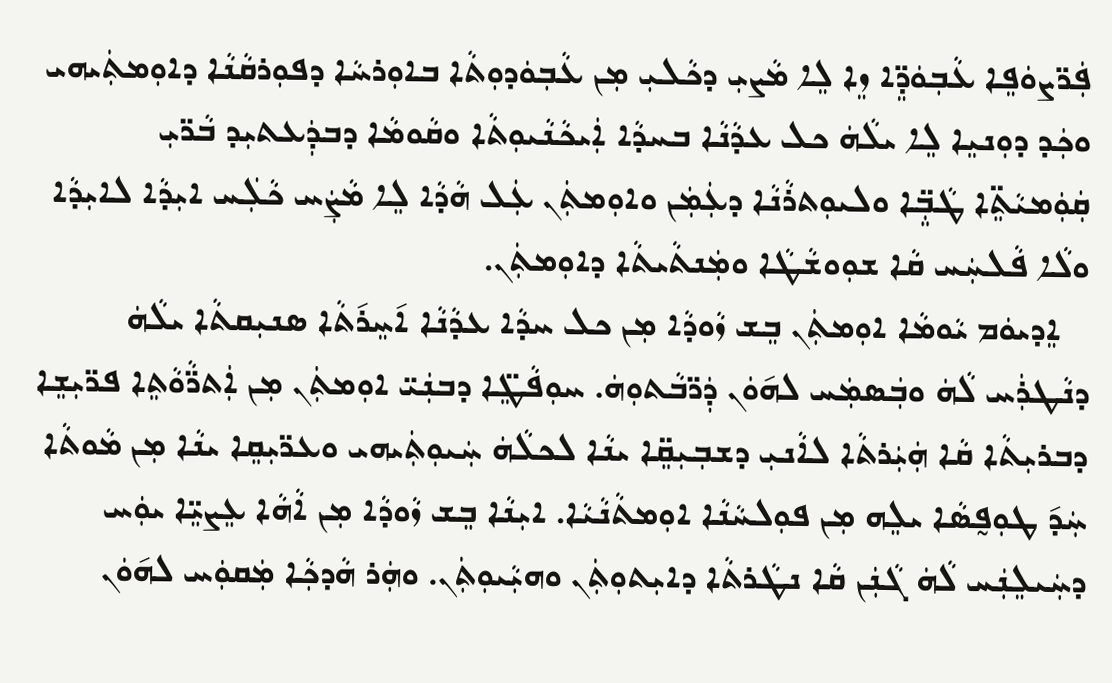ܦܲܖ̈ܨܘܿܦܸܐ ܥܵܒܼܘܿܕܸ̈ܐ ܙܸܐ ܠܸܐ ܡܵܨܝܼ ܕܟܵܠܝܼ ܡܼܢ ܥܵܒܼܘܿܕܘܼܬܵܐ ܒܐܘܼܪܚܵܐ ܕܦܘܼܪܩܵܢܵܐ ܕܐܘܼܡܬܲܝܗܝ ܘܟܲܕ ܕܘܼܢܝܸܐ ܠܸܐ ܝܠܵܗܿ ܟܠ ܥܕܵܢܵܐ ܒܚܕܵܐ ܐܲܝܟܵܢܵܝܘܼܬܵܐ ܘܩܵܘܡܵܐ ܕܒܕܲܥܬܝܼܕ ܒܵܖ̈ܝܼ ܩܲܘܲܡܝܵܬܸ̈ܐ ܛܵܒܼܸ̈ܐ ܘܠܝܘܼܬܪܵܢܵܐ ܕܥܲܡܲܢ ܘܐܘܼܡܬܲܢ ܥܲܠ ܗܵܕܵܐ ܠܸܐ ܡܵܨܲܚ ܟܵܠܲܚ ܐܝܼܕܵܐ ܠܐܝܼܕܵܐ ܘܠܵܐ ܦܵܠܚܲܚ ܩܵܐ ܫܘܼܘܫܵܛܵܐ ܘܡܲܢܬܵܝܬܵܐ ܕܐܘܼܡܬܲܢ.
   ܐܸܕܝܘܿܡ ܝܵܘܡܵܐ ܐܘܼܡܬܲܢ ܒܸܫ ܙܵܘܕܵܐ ܡܼܢ ܟܠ ܚܕܵܐ ܥܕܵܢܵܐ ܐ݇ܚܸܪ݇ܬܵܐ ܣܢܝܼܩܬܵܐ ܝܠܵܗܿ ܕܢܵܛܪܲܚ ܠܵܗܿ ܘܒܲܣܡܲܚ ܠܗ݇ܘܿܢ ܕܲܖ̈ܒܵܬܘܼܗܿ. ܚܘܼܦܵܛܸ̈ܐ ܕܒܢܲܝ̈ ܐܘܼܡܬܲܢ ܡܼܢ ܐܲܬܖ̈ܵܘܵܬܸܐ ܦܖ̈ܝܼܫܸܐ ܕܒܪܝܼܬܵܐ ܩܵܐ ܗܲܝܲܪܬܵܐ ܠܐܵܢܝܼ ܕܫܒܼܝܼܩܸ̈ܐ ܝܢܵܐ ܠܟܠܵܗܿ ܚܲܝܘܼܬܲܝܗܝ ܘܥܖ̈ܝܼܩܸܐ ܝܢܵܐ ܡܼܢ ܡܵܘܬܵܐ ܚܲܕ݇ ܛܘܼܦ̰ܣܵܐ ܝܠܸܗ ܡܼܢ ܦܘܼܠܚܵܢܵܐ ܐܘܼܡܬܵܢܵܝܵܐ. ܐܝܼܢܵܐ ܒܸܫ ܙܵܘܕܵܐ ܡܼܢ ܐܵܗܵܐ ܥܸܨܝܸ̈ܐ ܝܘܲܚ ܕܚܲܝܠܸܢܲܚ ܠܵܗܿ ܓܵܢܲܢ ܩܵܐ ܢܛܵܪܬܵܐ ܕܐܝܼܬܘܼܬܲܢ ܘܗܝܼܵܝܘܼܬܲܢ. ܘܗܲܪ ܗܵܕܟܼܵܐ ܡܲܩܘܲܚ ܠܗ݇ܘܿܢ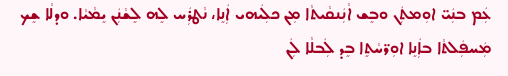ܥܲܡ ܒܢܲܝ̈ ܐܘܼܡܬܲܢ ܘܒܸܫ ܐܵܢܲܢܩܵܝܬܵܐ ܡܼܢ ܟܠܲܝܗܝ ܐܲܢܸܐ، ܢܵܛܪܲܚ ܠܸܗ ܠܸܫܵܢܲܢ ܝܸܡܵܝܵܐ. ܘܕܠܵܐ ܫܸܟ ܡܲܚܦܲܠܬܵܐ ܒܐܲܢܸܐ ܐܘܼܖ̈ܚܵܬܸܐ ܒܸܕ ܠܲܒܠܵܐ ܠܲܢ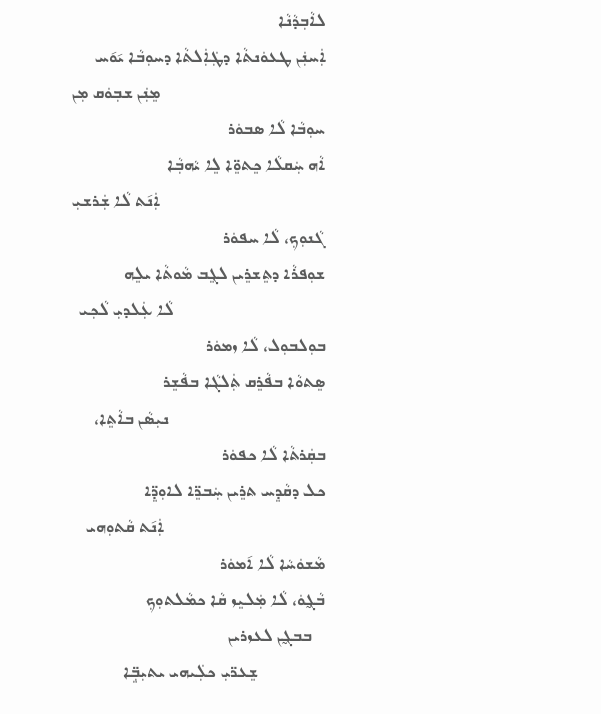ܠܐܵܒܼܕܵܢܵܐ
ܐܲܚܢܲܢ ܛܥܘܿܢܬܵܐ ܕܛܲܐܲܠܬܵܐ ܕܚܘܼܒܵܐ ܝ݇ܘ݇ܚ
                                     ܡܸܢܲܢ ܫܒܼܘܿܩ ܡܼܢ ܚܘܼܒܵܐ ܠܵܐ ܣܒܘܿܪ
ܐܵܗ ܚܲܩܠܵܐ ܟܸܬܘܸ̈ܐ ܠܸܐ ܝܵܗܒܼܵܐ
                                     ܐܲܢ݇ܬ ܠܵܐ ܫܲܪܫܝܼ ܓܵܢܘܼܟܼ، ܠܵܐ ܚܦܘܿܪ
ܫܘܼܦܪܵܐ ܕܬܸܫܪܸܝܢ ܠܓܸܒ ܡܵܘܬܵܐ ܝܠܸܗ
                                  ܠܵܐ ܥܲܠܕܝܼ ܠܵܟܼܝ ܒܘܼܠܒܘܼܠ، ܠܵܐ ܙܡܘܿܪ
ܣܸܬܘܵܐ ܒܦܵܪܸܩ ܬܲܠܓܵܐ ܒܦܵܫܸܪ
                                   ܢܝܼܣܵܢ ܒܐܵܬܸܐ، ܒܩܲܪܬܵܐ ܠܵܐ ܟܦܘܿܪ
ܟܠ ܕܩܵܕܸܚ ܬܪܸܝܢ ܚܲܒܖܸ̈ܐ ܠܐܘܼܕܸ̈ܐ
                                    ܐܲܢ݇ܬ ܩܵܬܘܼܗܝ ܡܵܫܘܿܚܵܐ ܠܵܐ ܐ݇ܡܘܿܪ
ܒܵܓ̰ܘܿ، ܠܵܐ ܡܲܠܝܸܙ ܩܵܐ ܟܡܵܠܬܘܼܟܼ
   ܒܒܓ̰ܢ ܠܥܙܪܝܢ
               ܫܸܥܖ̈ܝܼ ܟܠܲܝܗܝ ܝܬܝܼܒܼܸ̈ܐ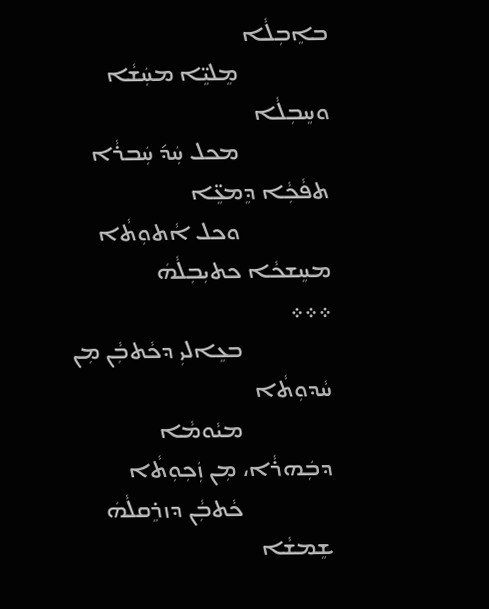ܒܐܸܒܼܠܵܐ
                ܡܸܠܝܸ̈ܐ ܡܚܲܫܵܐ ܘܚܸܒܼܠܵܐ
                ܡܟܠ ܚܲܕ݇ ܚܲܒܪܵܐ ܬܦܵܟܼܵܐ ܕܸܡܥܸ̈ܐ
                ܘܟܠ ܐܵܬܘܼܬܵܐ ܡܚܸܫܟܵܐ ܟܬܝܼܒܼܠܵܗܿ
܀܀܀
                ܒܥܸܐܠܝܼ ܕܟܵܬܒܼܵܢ ܡܼܢ ܚܵܕܘܼܬܵܐ
                ܡܝܵܘܡܵܐ ܕܒܲܗܪܵܐ، ܡܼܢ ܙܲܟܼܘܼܬܵܐ
                ܟܵܬܒܼܵܢ ܕܙܪܸܩܠܵܗܿ ܫܸܡܫܵܐ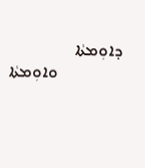ܕܐܘܼܡܬܵܐ
                ܘܐܘܼܡܬܵܐ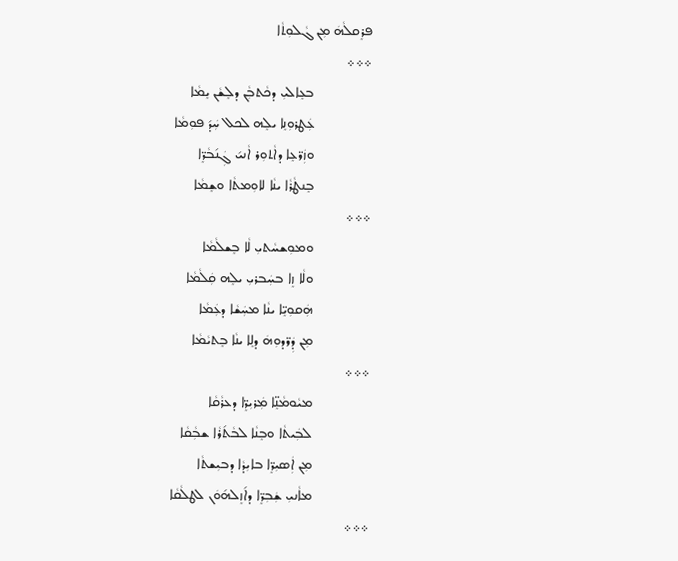ܦܪܸܩܠܵܗܿ ܡܼܢ ܓܵܠܘܼܬܵܐ
܀܀܀
                ܒܥܸܐܠܝܼ ܕܟܵܬܒܼܵܢ ܕܠܸܫܵܢ ܝܸܡܵܐ
                ܥܲܛܪܘܼܢܸܐ ܝܠܸܗ ܠܟܠ ܚܲܕ݇ ܦܘܼܡܵܐ
                ܘܙܲܖ̈ܥܸܐ ܕܐܵܬܘܼܪ ܐܵܢܝ݇ ܓܲܢ݇ܒܵܖܸ̈ܐ
                ܒܸܢܛܵܪܵܐ ܝܢܵܐ ܠܐܘܼܡܬܵܐ ܘܫܸܡܵܐ
܀܀܀
                ܘܡܘܼܫܚܵܬܝܼ ܠܵܐ ܒܸܫܠܵܡܵܐ
                ܘܠܵܐ ܙܸܐ ܒܚܲܒܪܝܼ ܝܠܸܗ ܩܲܠܵܡܵܐ
                ܗܲܩܘܼܝܸ̈ܐ ܝܢܵܐ ܡܚܲܫܵܐ ܕܥܲܡܵܐ
                ܡܼܢ ܕܲܖ̈ܕܘܼܗܿ ܕܠܸܐ ܝܢܵܐ ܒܸܬܝܵܡܵܐ
܀܀܀
                ܡܝܵܘܡܵܢܸ̈ܐ ܡܲܪܝܼܖܸ̈ܐ ܕܥܪܵܩܵܐ
                ܠܒܲܝܬܵܐ ܘܒܸܢܵܐ ܠܒܵܬ݇ܪܵܐ ܫܒܼܵܩܵܐ
                ܡܼܢ ܐܲܣܝܼܖܸ̈ܐ ܒܐܝܼܕܵܐ ܕܒܝܼܫܬܵܐ
                ܡܐܵܢܝܼ ܫܲܒܼܖܸ̈ܐ ܕܐ݇ܙܸܠܗ݇ܘܿܢ ܠܛܠܵܩܵܐ
܀܀܀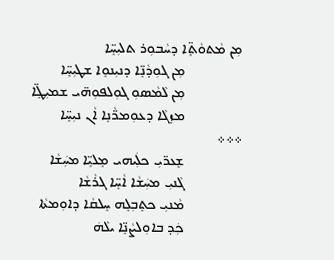ܡܼܢ ܡܵܬܘܵܬܸ̈ܐ ܕܚܵܒܘܼܪ ܬܠܝܼܚܸ̈ܐ
                ܡܼܢ ܓܘܼܕܵܢܸ̈ܐ ܕܢܝܼܢܘܸܐ ܫܛܝܼܚܸ̈ܐ
                ܡܼܢ ܠܵܡܵܣܘܼ ܓܘܼܠܦܘܼܗ̈ܝ ܫܡܝܼܛܸ̈ܐ
                ܡܙܸܓܵܐ ܕܥܘܼܡܖ̈ܵܢܸܐ ܐܵܢ ܢܝܼܚܸ̈ܐ
܀܀܀
                ܫܸܥܖ̈ܝܼ ܟܠܲܝܗܝ ܡܸܠܝܸ̈ܐ ܡܚܲܫܵܐ
                ܓܵܢܝܼ ܡܚܲܫܵܐ ܐܵܚܸ̈ܐ ܓܪܵܫܵܐ
                ܡܵܢܝܼ ܟܬܸܒܼܠܸܗ ܚܸܠܩܵܐ ܕܐܘܼܡܬܵܐ
                ܟܲܕ ܒܐܘܼܠܨܵܢܸ̈ܐ ܝܠܵܗܿ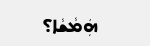ܗܲܡܵܫܵܐ؟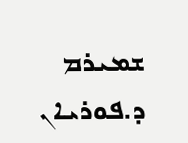ܫܡܝܪܡ ܕ.ܦܘܪܝܐܢ